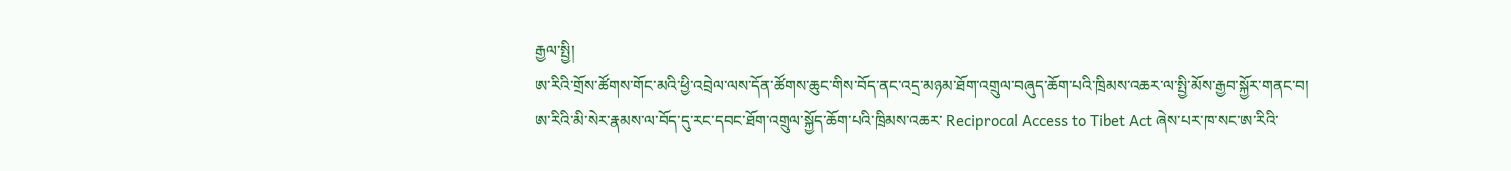རྒྱལ་སྤྱི།
ཨ་རིའི་གྲོས་ཚོགས་གོང་མའི་ཕྱི་འབྲེལ་ལས་དོན་ཚོགས་ཆུང་གིས་བོད་ནང་འདྲ་མཉམ་ཐོག་འགྲུལ་བཞུད་ཆོག་པའི་ཁྲིམས་འཆར་ལ་སྤྱི་མོས་རྒྱབ་སྐྱོར་གནང་བ།
ཨ་རིའི་མི་སེར་རྣམས་ལ་བོད་དུ་རང་དབང་ཐོག་འགྲུལ་སྐྱོད་ཆོག་པའི་ཁྲིམས་འཆར་ Reciprocal Access to Tibet Act ཞེས་པར་ཁ་སང་ཨ་རིའི་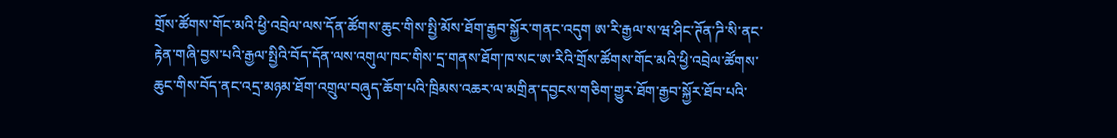གྲོས་ཚོགས་གོང་མའི་ཕྱི་འབྲེལ་ལས་དོན་ཚོགས་ཆུང་གིས་སྤྱི་མོས་ཐོག་རྒྱབ་སྐྱོར་གནང་འདུག ཨ་རི་རྒྱལ་ས་ཝ་ཤིང་ཊོན་ཌི་སི་ནང་རྟེན་གཞི་བྱས་པའི་རྒྱལ་སྤྱིའི་བོད་དོན་ལས་འགུལ་ཁང་གིས་དྲ་གནས་ཐོག་ཁ་སང་ཨ་རིའི་གྲོས་ཚོགས་གོང་མའི་ཕྱི་འབྲེལ་ཚོགས་ཆུང་གིས་བོད་ནང་འདྲ་མཉམ་ཐོག་འགྲུལ་བཞུད་ཆོག་པའི་ཁྲིམས་འཆར་ལ་མགྲིན་དབྱངས་གཅིག་གྱུར་ཐོག་རྒྱབ་སྐྱོར་ཐོབ་པའི་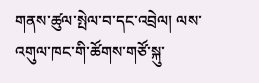གནས་ཚུལ་སྤེལ་བ་དང་འབྲེལ། ལས་འགུལ་ཁང་གི་ཚོགས་གཙོ་སྐུ་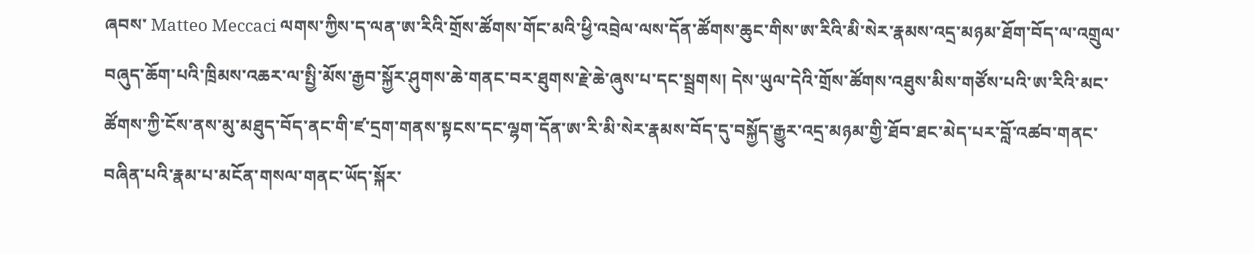ཞབས་ Matteo Meccaci ལགས་ཀྱིས་ད་ལན་ཨ་རིའི་གྲོས་ཚོགས་གོང་མའི་ཕྱི་འབྲེལ་ལས་དོན་ཚོགས་ཆུང་གིས་ཨ་རིའི་མི་སེར་རྣམས་འདྲ་མཉམ་ཐོག་བོད་ལ་འགྲུལ་བཞུད་ཆོག་པའི་ཁྲིམས་འཆར་ལ་སྤྱི་མོས་རྒྱབ་སྐྱོར་ཤུགས་ཆེ་གནང་བར་ཐུགས་རྗེ་ཆེ་ཞུས་པ་དང་སྦྲགས། དེས་ཡུལ་དེའི་གྲོས་ཚོགས་འཐུས་མིས་གཙོས་པའི་ཨ་རིའི་མང་ཚོགས་ཀྱི་ངོས་ནས་མུ་མཐུད་བོད་ནང་གི་ཛ་དྲག་གནས་སྟངས་དང་ལྷག་དོན་ཨ་རི་མི་སེར་རྣམས་བོད་དུ་བསྐྱོད་རྒྱུར་འདྲ་མཉམ་གྱི་ཐོབ་ཐང་མེད་པར་བློ་འཚབ་གནང་བཞིན་པའི་རྣམ་པ་མངོན་གསལ་གནང་ཡོད་སྐོར་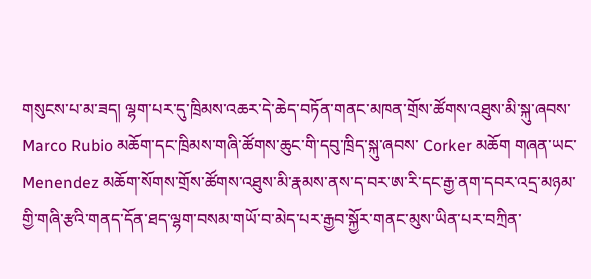གསུངས་པ་མ་ཟད། ལྷག་པར་དུ་ཁྲིམས་འཆར་དེ་ཆེད་བཏོན་གནང་མཁན་གྲོས་ཚོགས་འཐུས་མི་སྐུ་ཞབས་ Marco Rubio མཆོག་དང་ཁྲིམས་གཞི་ཚོགས་ཆུང་གི་དབུ་ཁྲིད་སྐུ་ཞབས་ Corker མཆོག གཞན་ཡང་ Menendez མཆོག་སོགས་གྲོས་ཚོགས་འཐུས་མི་རྣམས་ནས་ད་བར་ཨ་རི་དང་རྒྱ་ནག་དབར་འདྲ་མཉམ་གྱི་གཞི་རྩའི་གནད་དོན་ཐད་ལྷག་བསམ་གཡོ་བ་མེད་པར་རྒྱབ་སྐྱོར་གནང་མུས་ཡིན་པར་བཀྲིན་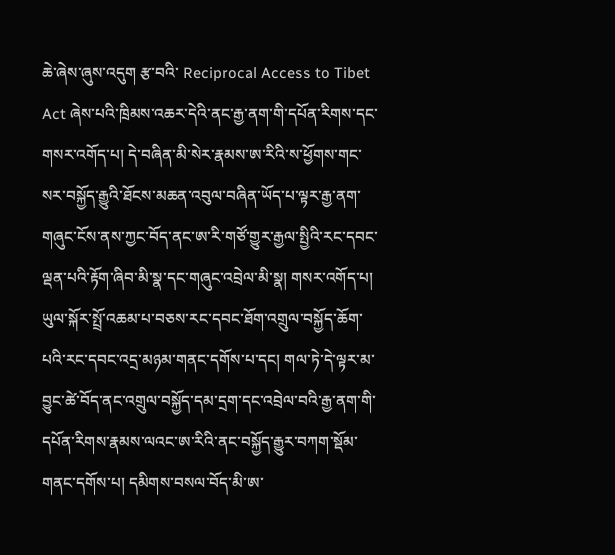ཆེ་ཞེས་ཞུས་འདུག རྩ་བའི་ Reciprocal Access to Tibet Act ཞེས་པའི་ཁྲིམས་འཆར་དེའི་ནང་རྒྱ་ནག་གི་དཔོན་རིགས་དང་གསར་འགོད་པ། དེ་བཞིན་མི་སེར་རྣམས་ཨ་རིའི་ས་ཕྱོགས་གང་སར་བསྐྱོད་རྒྱུའི་ཐོངས་མཆན་འབུལ་བཞིན་ཡོད་པ་ལྟར་རྒྱ་ནག་གཞུང་ངོས་ནས་ཀྱང་བོད་ནང་ཨ་རི་གཙོ་གྱུར་རྒྱལ་སྤྱིའི་རང་དབང་ལྡན་པའི་རྟོག་ཞིབ་མི་སྣ་དང་གཞུང་འབྲེལ་མི་སྣ། གསར་འགོད་པ། ཡུལ་སྐོར་སྤྲོ་འཆམ་པ་བཅས་རང་དབང་ཐོག་འགྲུལ་བསྐྱོད་ཆོག་པའི་རང་དབང་འདྲ་མཉམ་གནང་དགོས་པ་དང། གལ་ཏེ་དེ་ལྟར་མ་བྱུང་ཚེ་བོད་ནང་འགྲུལ་བསྐྱོད་དམ་དྲག་དང་འབྲེལ་བའི་རྒྱ་ནག་གི་དཔོན་རིགས་རྣམས་ལའང་ཨ་རིའི་ནང་བསྐྱོད་རྒྱུར་བཀག་སྡོམ་གནང་དགོས་པ། དམིགས་བསལ་བོད་མི་ཨ་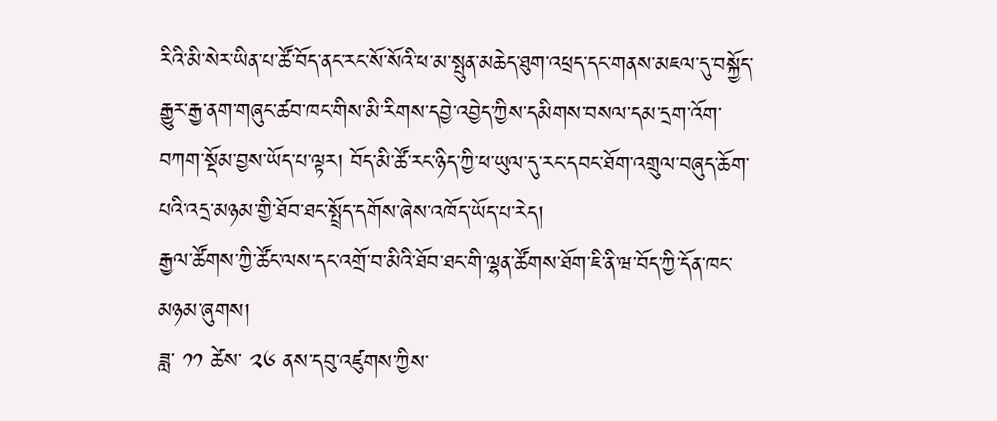རིའི་མི་སེར་ཡིན་པ་ཚོ་བོད་ནང་རང་སོ་སོའི་ཕ་མ་སྤུན་མཆེད་ཐུག་འཕྲད་དང་གནས་མཇལ་དུ་བསྐྱོད་རྒྱུར་རྒྱ་ནག་གཞུང་ཚབ་ཁང་གིས་མི་རིགས་དབྱེ་འབྱེད་ཀྱིས་དམིགས་བསལ་དམ་དྲག་འོག་བཀག་སྡོམ་བྱས་ཡོད་པ་ལྟར། བོད་མི་ཚོ་རང་ཉིད་ཀྱི་ཕ་ཡུལ་དུ་རང་དབང་ཐོག་འགྲུལ་བཞུད་ཆོག་པའི་འདྲ་མཉམ་གྱི་ཐོབ་ཐང་སྤྲོད་དགོས་ཞེས་འཁོད་ཡོད་པ་རེད།
རྒྱལ་ཚོགས་ཀྱི་ཚོང་ལས་དང་འགྲོ་བ་མིའི་ཐོབ་ཐང་གི་ལྷན་ཚོགས་ཐོག་ཇི་ནི་ཝ་བོད་ཀྱི་དོན་ཁང་མཉམ་ཞུགས།
ཟླ་ ༡༡ ཚེས་ ༢༦ ནས་དབུ་འཛུགས་ཀྱིས་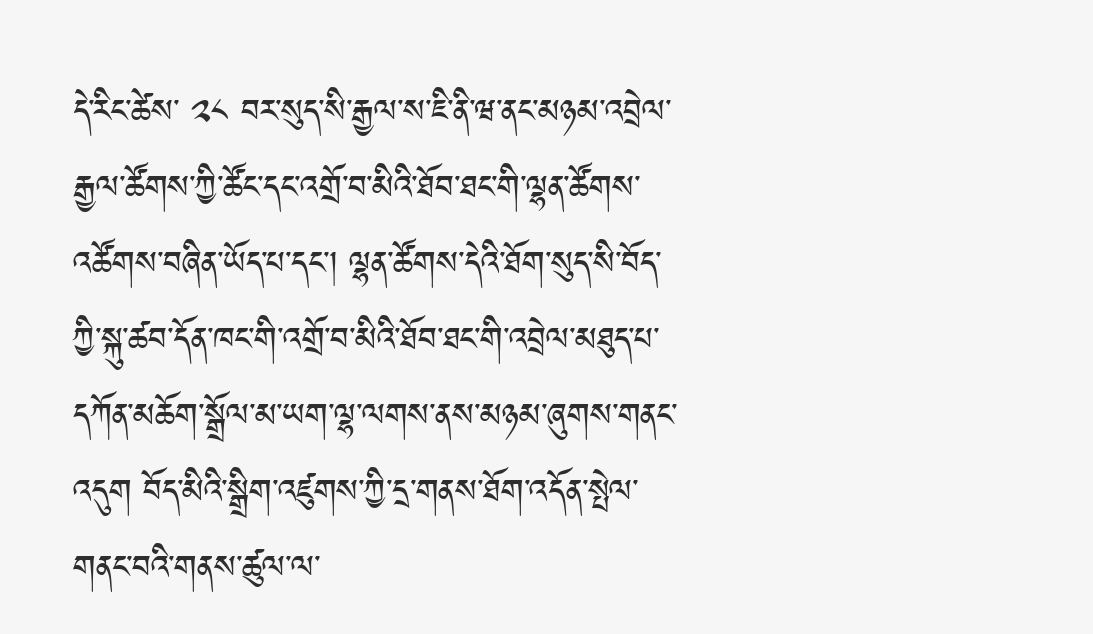དེ་རིང་ཚེས་ ༢༨ བར་སུད་སི་རྒྱལ་ས་ཇི་ནི་ཝ་ནང་མཉམ་འབྲེལ་རྒྱལ་ཚོགས་ཀྱི་ཚོང་དང་འགྲོ་བ་མིའི་ཐོབ་ཐང་གི་ལྷན་ཚོགས་འཚོགས་བཞིན་ཡོད་པ་དང་། ལྷན་ཚོགས་དེའི་ཐོག་སུད་སི་བོད་ཀྱི་སྐུ་ཚབ་དོན་ཁང་གི་འགྲོ་བ་མིའི་ཐོབ་ཐང་གི་འབྲེལ་མཐུད་པ་དཀོན་མཆོག་སྒྲོལ་མ་ཡག་ལྷ་ལགས་ནས་མཉམ་ཞུགས་གནང་འདུག བོད་མིའི་སྒྲིག་འཛུགས་ཀྱི་དྲ་གནས་ཐོག་འདོན་སྤེལ་གནང་བའི་གནས་ཚུལ་ལ་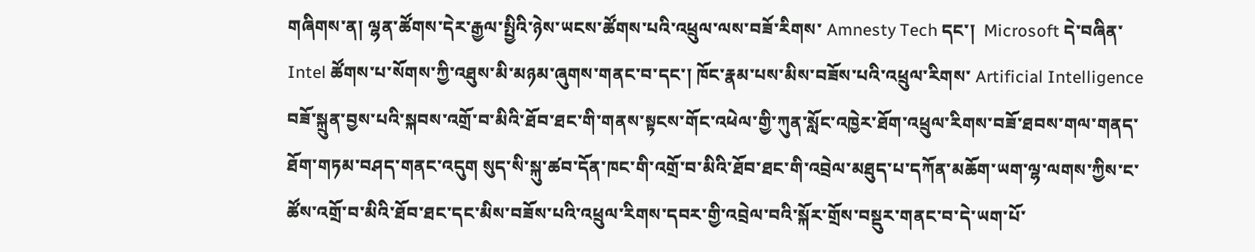གཞིགས་ན། ལྷན་ཚོགས་དེར་རྒྱལ་སྤྱིའི་ཉེས་ཡངས་ཚོགས་པའི་འཕྲུལ་ལས་བཟོ་རིགས་ Amnesty Tech དང་།  Microsoft དེ་བཞིན་ Intel ཚོགས་པ་སོགས་ཀྱི་འཐུས་མི་མཉམ་ཞུགས་གནང་བ་དང་། ཁོང་རྣམ་པས་མིས་བཟོས་པའི་འཕྲུལ་རིགས་ Artificial Intelligence བཟོ་སྐྲུན་བྱས་པའི་སྐབས་འགྲོ་བ་མིའི་ཐོབ་ཐང་གི་གནས་སྟངས་གོང་འཕེལ་གྱི་ཀུན་སློང་འཁྱེར་ཐོག་འཕྲུལ་རིགས་བཟོ་ཐབས་གལ་གནད་ཐོག་གཏམ་བཤད་གནང་འདུག སུད་སི་སྐུ་ཚབ་དོན་ཁང་གི་འགྲོ་བ་མིའི་ཐོབ་ཐང་གི་འབྲེལ་མཐུད་པ་དཀོན་མཆོག་ཡག་ལྷ་ལགས་ཀྱིས་ང་ཚོས་འགྲོ་བ་མིའི་ཐོབ་ཐང་དང་མིས་བཟོས་པའི་འཕྲུལ་རིགས་དབར་གྱི་འབྲེལ་བའི་སྐོར་གྲོས་བསྡུར་གནང་བ་དེ་ཡག་པོ་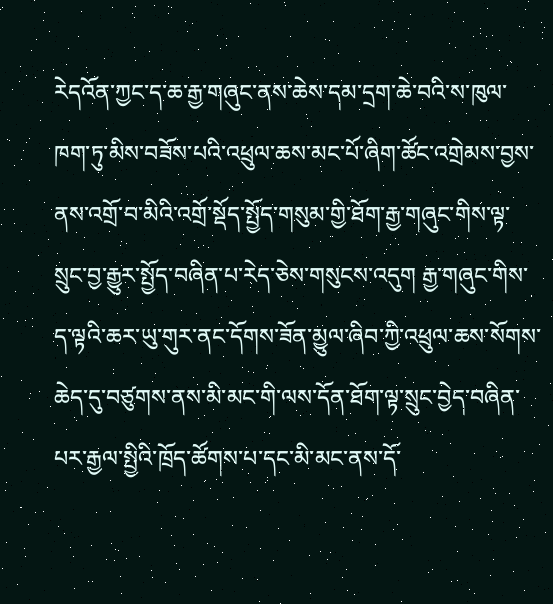རེདའོན་ཀྱང་ད་ཆ་རྒྱ་གཞུང་ནས་ཆེས་དམ་དྲག་ཆེ་བའི་ས་ཁུལ་ཁག་ཏུ་མིས་བཟོས་པའི་འཕྲུལ་ཆས་མང་པོ་ཞིག་ཚོང་འགྲེམས་བྱས་ནས་འགྲོ་བ་མིའི་འགྲོ་སྡོད་སྤྱོད་གསུམ་གྱི་ཐོག་རྒྱ་གཞུང་གིས་ལྟ་སྲུང་བྱ་རྒྱུར་སྤྱོད་བཞིན་པ་རེད་ཅེས་གསུངས་འདུག རྒྱ་གཞུང་གིས་ད་ལྟའི་ཆར་ཡུ་གུར་ནང་དོགས་ཟོན་མྱུལ་ཞིབ་ཀྱི་འཕྲུལ་ཆས་སོགས་ཆེད་དུ་བཙུགས་ནས་མི་མང་གི་ལས་དོན་ཐོག་ལྟ་སྲུང་བྱེད་བཞིན་པར་རྒྱལ་སྤྱིའི་ཁྲོད་ཚོགས་པ་དང་མི་མང་ནས་དོ་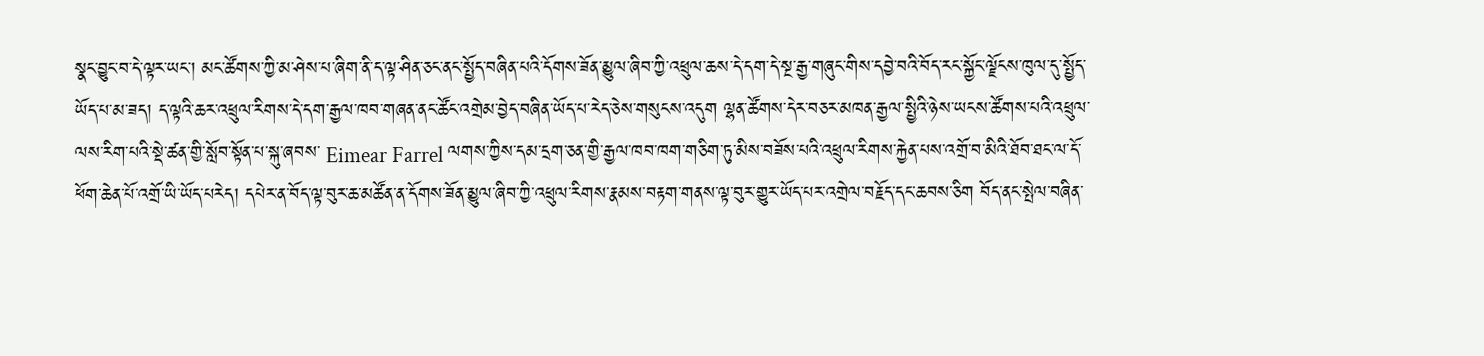སྣང་བྱུང་བ་དེ་ལྟར་ཡང་། མང་ཚོགས་ཀྱི་མ་ཤེས་པ་ཞིག་ནི་ད་ལྟ་ཤིན་ཅང་ནང་སྤྱོད་བཞིན་པའི་དོགས་ཟོན་མྱུལ་ཞིབ་ཀྱི་འཕྲུལ་ཆས་དེ་དག་དེ་སྔ་རྒྱ་གཞུང་གིས་དབྱེ་བའི་བོད་རང་སྐྱོང་ལྗོངས་ཁུལ་དུ་སྤྱོད་ཡོད་པ་མ་ཟད། ད་ལྟའི་ཆར་འཕྲུལ་རིགས་དེ་དག་རྒྱལ་ཁབ་གཞན་ནང་ཚོང་འགྲེམ་བྱེད་བཞིན་ཡོད་པ་རེད་ཅེས་གསུངས་འདུག ལྷན་ཚོགས་དེར་བཅར་མཁན་རྒྱལ་སྤྱིའི་ཉེས་ཡངས་ཚོགས་པའི་འཕྲུལ་ལས་རིག་པའི་སྡེ་ཚན་གྱི་སློབ་སྟོན་པ་སྐུ་ཞབས་ Eimear Farrel ལགས་ཀྱིས་དམ་དྲག་ཅན་གྱི་རྒྱལ་ཁབ་ཁག་གཅིག་ཏུ་མིས་བཟོས་པའི་འཕྲུལ་རིགས་རྐྱེན་པས་འགྲོ་བ་མིའི་ཐོབ་ཐང་ལ་དོ་ཕོག་ཆེན་པོ་འགྲོ་ཡི་ཡོད་པརེད། དཔེར་ན་བོད་ལྟ་བུར་ཆ་མཚོན་ན་དོགས་ཟོན་མྱུལ་ཞིབ་ཀྱི་འཕྲུལ་རིགས་རྣམས་བརྟག་གནས་ལྟ་བུར་གྱུར་ཡོད་པར་འགྲེལ་བརྗོད་དང་ཆབས་ཅིག བོད་ནང་སྤེལ་བཞིན་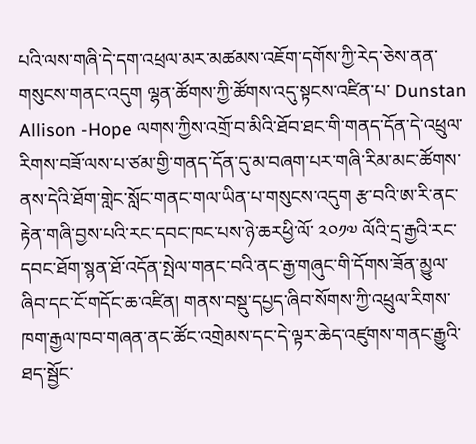པའི་ལས་གཞི་དེ་དག་འཕྲལ་མར་མཚམས་འཇོག་དགོས་ཀྱི་རེད་ཅེས་ནན་གསུངས་གནང་འདུག ལྷན་ཚོགས་ཀྱི་ཚོགས་འདུ་སྟངས་འཛིན་པ་ Dunstan Allison -Hope ལགས་ཀྱིས་འགྲོ་བ་མིའི་ཐོབ་ཐང་གི་གནད་དོན་དེ་འཕྲུལ་རིགས་བཟོ་ལས་པ་ཙམ་གྱི་གནད་དོན་དུ་མ་བཞག་པར་གཞི་རིམ་མང་ཚོགས་ནས་དེའི་ཐོག་གླེང་སློང་གནང་གལ་ཡིན་པ་གསུངས་འདུག རྩ་བའི་ཨ་རི་ནང་རྟེན་གཞི་བྱས་པའི་རང་དབང་ཁང་པས་ཉེ་ཆརཕྱི་ལོ་ ༢༠༡༧ ལོའི་དྲ་རྒྱའི་རང་དབང་ཐོག་སྙན་ཐོ་འདོན་སྤེལ་གནང་བའི་ནང་རྒྱ་གཞུང་གི་དོགས་ཟོན་མྱུལ་ཞིབ་དང་ངོ་གདོང་ཆ་འཛིན། གནས་བསྡུ་དཔྱད་ཞིབ་སོགས་ཀྱི་འཕྲུལ་རིགས་ཁག་རྒྱལ་ཁབ་གཞན་ནང་ཚོང་འགྲེམས་དང་དེ་ལྟར་ཆེད་འཛུགས་གནང་རྒྱུའི་ཐད་སྦྱོང་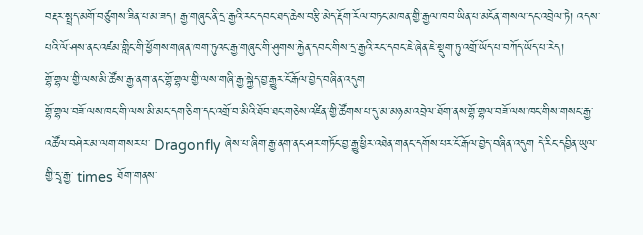བརྡར་སྤྲད་མགོ་བཙུགས་ཟིན་པ་མ་ཟད། རྒྱ་གཞུང་ནི་དྲ་རྒྱའི་རང་དབང་ཐད་ཆེས་བརྩི་མེད་རྡོག་རོལ་བཏང་མཁན་གྱི་རྒྱལ་ཁབ་ཡིན་པ་མངོན་གསལ་དང་འབྲེལ་ཏེ། འདས་པའི་ལོ་ཤས་ནང་འཛམ་གླིང་གི་ཕྱོགས་གཞན་ཁག་ཏུའང་རྒྱ་གཞུང་གི་ཤུགས་རྐྱེན་དབང་གིས་དྲ་རྒྱའི་རང་དབང་ཇེ་ཞེན་ཇེ་སྡུག་ཏུ་འགྲོ་ཡོད་པ་བཀོད་ཡོད་པ་རེད།
གྷོ་གྷལ་གྱི་ལས་མི་ཚོས་རྒྱ་ནག་ནང་གྷོ་གྷལ་གྱི་ལས་གཞི་རྒྱ་སྐྱེད་བྱ་རྒྱུར་ངོ་རྒོལ་བྱེད་བཞིན་འདུག
གྷོ་གྷལ་བཟོ་ལས་ཁང་གི་ལས་མི་མང་དག་ཅིག་དང་འགྲོ་བ་མིའི་ཐོབ་ཐང་གཅེས་འཛིན་གྱི་ཚོགས་པ་དུ་མ་མཉམ་འབྲེལ་ཐོག་ནས་གྷོ་གྷལ་བཟོ་ལས་ཁང་གིས་གསང་རྒྱ་འཚོལ་བཤེར་མ་ལག་གསར་པ་ Dragonfly ཞེས་པ་ཞིག་རྒྱ་ནག་ནང་ཤར་གཏོང་བྱ་རྒྱུ་ཕྱིར་འཐེན་གནང་དགོས་པར་ངོ་རྒོལ་བྱེད་བཞིན་འདུག དེ་རིང་དབྱིན་ཡུལ་གྱི་དྲྭ་རྒྱ་ times ཐོག་གནས་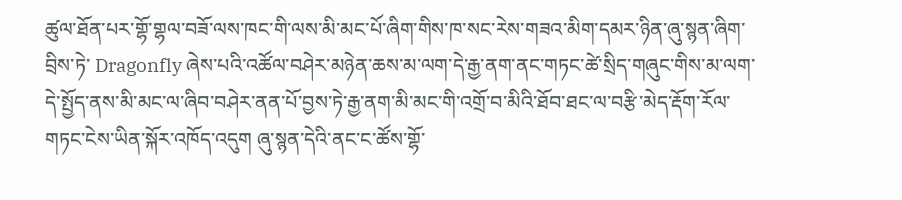ཚུལ་ཐོན་པར་གྷོ་གྷལ་བཟོ་ལས་ཁང་གི་ལས་མི་མང་པོ་ཞིག་གིས་ཁ་སང་རེས་གཟའ་མིག་དམར་ཉིན་ཞུ་སྙན་ཞིག་བྲིས་ཏེ་ Dragonfly ཞེས་པའི་འཚོལ་བཤེར་མཉེན་ཆས་མ་ལག་དེ་རྒྱ་ནག་ནང་གཏང་ཚེ་སྲིད་གཞུང་གིས་མ་ལག་དེ་སྤྱོད་ནས་མི་མང་ལ་ཞིབ་བཤེར་ནན་པོ་བྱས་ཏེ་རྒྱ་ནག་མི་མང་གི་འགྲོ་བ་མིའི་ཐོབ་ཐང་ལ་བརྩི་མེད་རྡོག་རོལ་གཏང་ངེས་ཡིན་སྐོར་འཁོད་འདུག ཞུ་སྙན་དེའི་ནང་ང་ཚོས་གྷོ་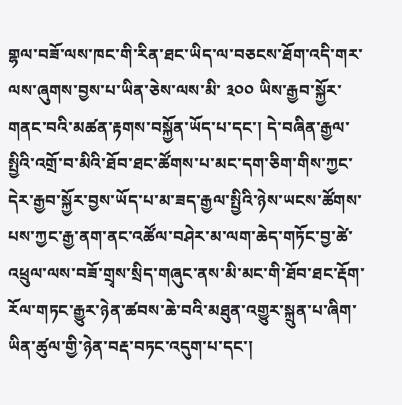གྷལ་བཟོ་ལས་ཁང་གི་རིན་ཐང་ཡིད་ལ་བཅངས་ཐོག་འདི་གར་ལས་ཞུགས་བྱས་པ་ཡིན་ཅེས་ལས་མི་ ༣༠༠ ཡིས་རྒྱབ་སྐྱོར་གནང་བའི་མཚན་རྟགས་བསྐྱོན་ཡོད་པ་དང་། དེ་བཞིན་རྒྱལ་སྤྱིའི་འགྲོ་བ་མིའི་ཐོབ་ཐང་ཚོགས་པ་མང་དག་ཅིག་གིས་ཀྱང་དེར་རྒྱབ་སྐྱོར་བྱས་ཡོད་པ་མ་ཟད་རྒྱལ་སྤྱིའི་ཉེས་ཡངས་ཚོགས་པས་ཀྱང་རྒྱ་ནག་ནང་འཚོལ་བཤེར་མ་ལག་ཆེད་གཏོང་བྱ་ཚེ་འཕྲུལ་ལས་བཟོ་གྲྭས་སྲིད་གཞུང་ནས་མི་མང་གི་ཐོབ་ཐང་རྡོག་རོལ་གཏང་རྒྱུར་ཉེན་ཚབས་ཆེ་བའི་མཐུན་འགྱུར་སྐྲུན་པ་ཞིག་ཡིན་ཚུལ་གྱི་ཉེན་བརྡ་བཏང་འདུག་པ་དང་།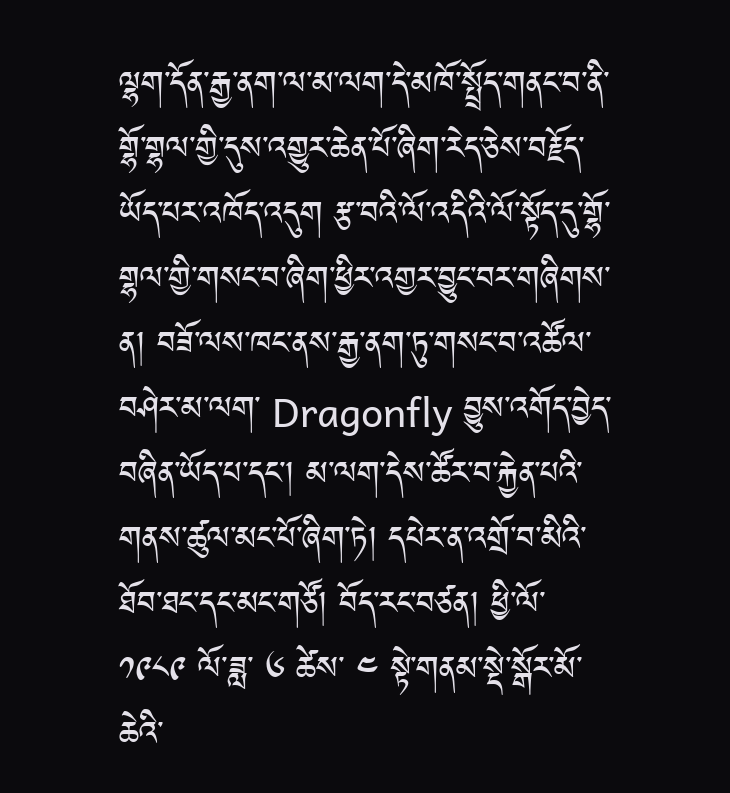ལྷག་དོན་རྒྱ་ནག་ལ་མ་ལག་དེ་མཁོ་སྤྲོད་གནང་བ་ནི་གྷོ་གྷལ་གྱི་དུས་འགྱུར་ཆེན་པོ་ཞིག་རེད་ཅེས་བརྗོད་ཡོད་པར་འཁོད་འདུག རྩ་བའི་ལོ་འདིའི་ལོ་སྟོད་དུ་གྷོ་གྷལ་གྱི་གསང་བ་ཞིག་ཕྱིར་འགྱར་བྱུང་བར་གཞིགས་ན། བཟོ་ལས་ཁང་ནས་རྒྱ་ནག་ཏུ་གསང་བ་འཚོལ་བཤེར་མ་ལག་ Dragonfly བྱུས་འགོད་བྱེད་བཞིན་ཡོད་པ་དང་། མ་ལག་དེས་ཚོར་བ་རྐྱེན་པའི་གནས་ཚུལ་མང་པོ་ཞིག་ཏེ། དཔེར་ན་འགྲོ་བ་མིའི་ཐོབ་ཐང་དང་མང་གཙོ། བོད་རང་བཙན། ཕྱི་ལོ་ ༡༩༨༩ ལོ་ཟླ་ ༦ ཚེས་ ༤ སྟེ་གནམ་སྡེ་སྒོར་མོ་ཆེའི་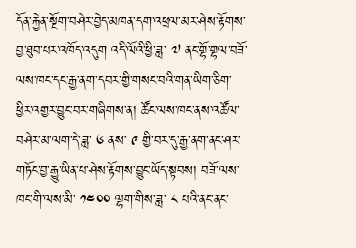དོན་རྐྱེན་སྔོག་བཤེར་བྱེད་མཁན་དག་འཕྲལ་མར་ཤེས་རྟོགས་བྱ་ཐུབ་པར་འཁོད་འདུག འདི་ལོའི་ཕྱི་ཟླ་ ༧ ནང་གྷོ་གྷལ་བཟོ་ལས་ཁང་དང་རྒྱ་ནག་དབར་གྱི་གསང་བའི་གན་ཡིག་ཅིག་ཕྱིར་འགྱར་བྱུང་བར་གཞིགས་ན། ཚོང་ལས་ཁང་ནས་འཚོལ་བཤེར་མ་ལག་དེ་ཟླ་ ༦ ནས་ ༩ གྱི་བར་དུ་རྒྱ་ནག་ནང་ཤར་གཏོང་བྱ་རྒྱུ་ཡིན་པ་ཤེས་རྟོགས་བྱུང་ཡོད་སྟབས། བཟོ་ལས་ཁང་གི་ལས་མི་ ༡༤༠༠ ལྷག་གིས་ཟླ་ ༨ པའི་ནང་ནང་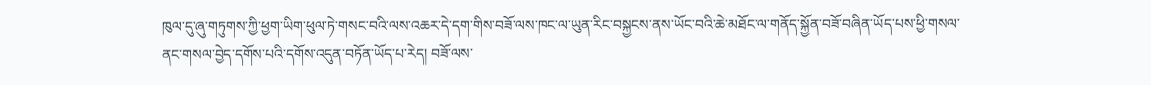ཁུལ་དུ་ཞུ་གཏུགས་ཀྱི་ཕྱག་ཡིག་ཕུལ་ཏེ་གསང་བའི་ལས་འཆར་དེ་དག་གིས་བཟོ་ལས་ཁང་ལ་ཡུན་རིང་བསྐྱངས་ནས་ཡོང་བའི་ཆེ་མཐོང་ལ་གནོད་སྐྱོན་བཟོ་བཞིན་ཡོད་པས་ཕྱི་གསལ་ནང་གསལ་བྱེད་དགོས་པའི་དགོས་འདུན་བཏོན་ཡོད་པ་རེད། བཟོ་ལས་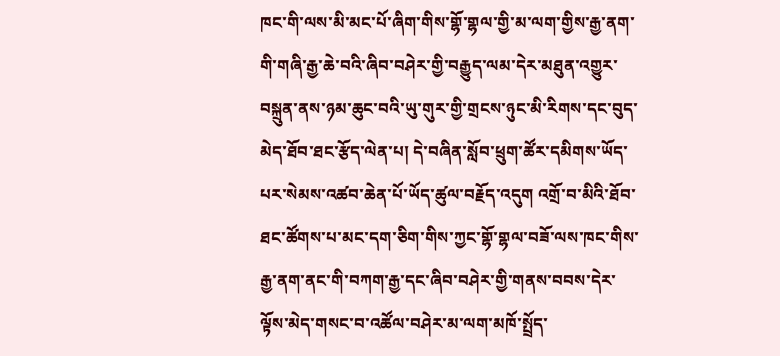ཁང་གི་ལས་མི་མང་པོ་ཞིག་གིས་གྷོ་གྷལ་གྱི་མ་ལག་གྱིས་རྒྱ་ནག་གི་གཞི་རྒྱ་ཆེ་བའི་ཞིབ་བཤེར་གྱི་བརྒྱུད་ལམ་དེར་མཐུན་འགྱུར་བསྐྲུན་ནས་ཉམ་ཆུང་བའི་ཡུ་གུར་གྱི་གྲངས་ཉུང་མི་རིགས་དང་བུད་མེད་ཐོབ་ཐང་རྩོད་ལེན་པ། དེ་བཞིན་སློབ་ཕྲུག་ཚོར་དམིགས་ཡོད་པར་སེམས་འཚབ་ཆེན་པོ་ཡོད་ཚུལ་བརྗོད་འདུག འགྲོ་བ་མིའི་ཐོབ་ཐང་ཚོགས་པ་མང་དག་ཅིག་གིས་ཀྱང་གྷོ་གྷལ་བཟོ་ལས་ཁང་གིས་རྒྱ་ནག་ནང་གི་བཀག་རྒྱ་དང་ཞིབ་བཤེར་གྱི་གནས་བབས་དེར་ལྟོས་མེད་གསང་བ་འཚོལ་བཤེར་མ་ལག་མཁོ་སྤྲོད་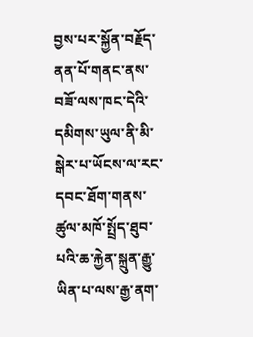བྱས་པར་སྐྱོན་བརྗོད་ནན་པོ་གནང་ནས་བཟོ་ལས་ཁང་དེའི་དམིགས་ཡུལ་ནི་མི་སྒེར་པ་ཡོངས་ལ་རང་དབང་ཐོག་གནས་ཚུལ་མཁོ་སྤྲོད་ཐུབ་པའི་ཆ་རྐྱེན་སྐྲུན་རྒྱུ་ཡིན་པ་ལས་རྒྱ་ནག་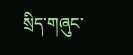སྲིད་གཞུང་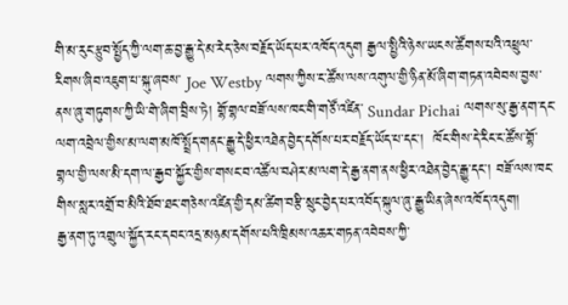གི་མ་རུང་རྩུབ་སྤྱོད་ཀྱི་ལག་ཆ་བྱ་རྒྱུ་དེ་མ་རེད་ཅེས་བརྗོད་ཡོད་པར་འཁོད་འདུག རྒྱལ་སྤྱིའི་ཉེས་ཡངས་ཚོགས་པའི་འཕྲུལ་རིགས་ཞིབ་འཇུག་པ་སྐུ་ཞབས་ Joe Westby ལགས་ཀྱིས་ང་ཚོས་ལས་འགུལ་གྱི་ཉིན་མོ་ཞིག་གཏན་འབེབས་བྱས་ནས་ཞུ་གཏུགས་ཀྱི་ཡི་གེ་ཞིག་བྲིས་ཏེ། གྷོ་གྷལ་བཟོ་ལས་ཁང་གི་གཙོ་འཛིན་ Sundar Pichai ལགས་སུ་རྒྱ་ནག་དང་ལག་འབྲེལ་གྱིས་མ་ལག་མཁོ་སྤྲོད་གནང་རྒྱུ་དེ་ཕྱིར་འཐེན་བྱེད་དགོས་པར་བརྗོད་ཡོད་པ་དང་།  ཁོང་གིས་དེ་རིང་ང་ཚོས་གྷོ་གྷལ་གྱི་ལས་མི་དག་ལ་རྒྱབ་སྐྱོར་གྱིས་གསང་བ་འཚོལ་བཤེར་མ་ལག་དེ་རྒྱ་ནག་ནས་ཕྱིར་འཐེན་བྱེད་རྒྱུ་དང་། བཟོ་ལས་ཁང་གིས་སླར་འགྲོ་བ་མིའི་ཐོབ་ཐང་གཅེས་འཛིན་གྱི་དམ་ཚིག་བརྩི་སྲུང་བྱེད་པར་འབོད་སྐུལ་ཞུ་རྒྱུ་ཡིན་ཞེས་འཁོད་འདུག།
རྒྱ་ནག་ཏུ་འགྲུལ་སྐྱོད་རང་དབང་འདྲ་མཉམ་དགོས་པའི་ཁྲིམས་འཆར་གཏན་འབེབས་ཀྱི་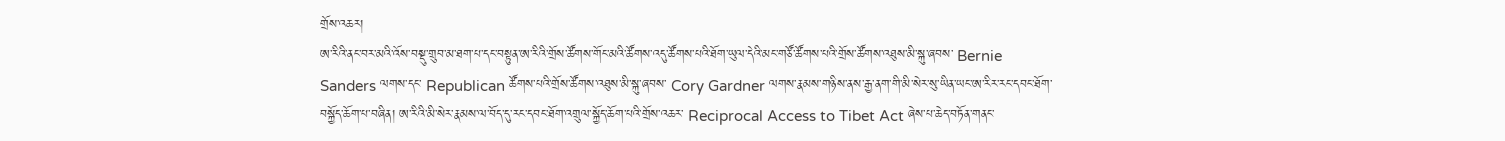གྲོས་འཆར།
ཨ་རིའི་ནང་བར་མའི་འོས་བསྡུ་གྲུབ་མ་ཐག་པ་དང་བསྟུན་ཨ་རིའི་གྲོས་ཚོགས་གོང་མའི་ཚོགས་འདུ་ཚོགས་པའི་ཐོག་ཡུལ་དེའི་མང་གཙོ་ཚོགས་པའི་གྲོས་ཚོགས་འཐུས་མི་སྐུ་ཞབས་ Bernie Sanders ལགས་དང་ Republican ཚོགས་པའི་གྲོས་ཚོགས་འཐུས་མི་སྐུ་ཞབས་ Cory Gardner ལགས་རྣམས་གཉིས་ནས་རྒྱ་ནག་གི་མི་སེར་སུ་ཡིན་ཡང་ཨ་རིར་རང་དབང་ཐོག་བསྐྱོད་ཆོག་པ་བཞིན། ཨ་རིའི་མི་སེར་རྣམས་ལ་བོད་དུ་རང་དབང་ཐོག་འགྲུལ་སྐྱོད་ཆོག་པའི་གྲོས་འཆར་ Reciprocal Access to Tibet Act ཞེས་པ་ཆེད་བཏོན་གནང་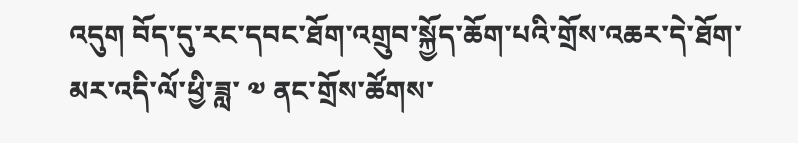འདུག བོད་དུ་རང་དབང་ཐོག་འགྲུབ་སྐྱོད་ཆོག་པའི་གྲོས་འཆར་དེ་ཐོག་མར་འདི་ལོ་ཕྱི་ཟླ་ ༧ ནང་གྲོས་ཚོགས་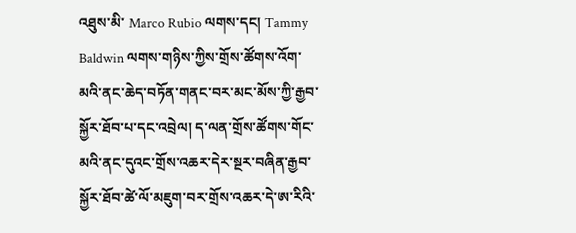འཐུས་མི་ Marco Rubio ལགས་དང། Tammy Baldwin ལགས་གཉིས་ཀྱིས་གྲོས་ཚོགས་འོག་མའི་ནང་ཆེད་བཏོན་གནང་བར་མང་མོས་ཀྱི་རྒྱབ་སྐྱོར་ཐོབ་པ་དང་འབྲེལ། ད་ལན་གྲོས་ཚོགས་གོང་མའི་ནང་དུའང་གྲོས་འཆར་དེར་སྔར་བཞིན་རྒྱབ་སྐྱོར་ཐོབ་ཚེ་ལོ་མཇུག་བར་གྲོས་འཆར་དེ་ཨ་རིའི་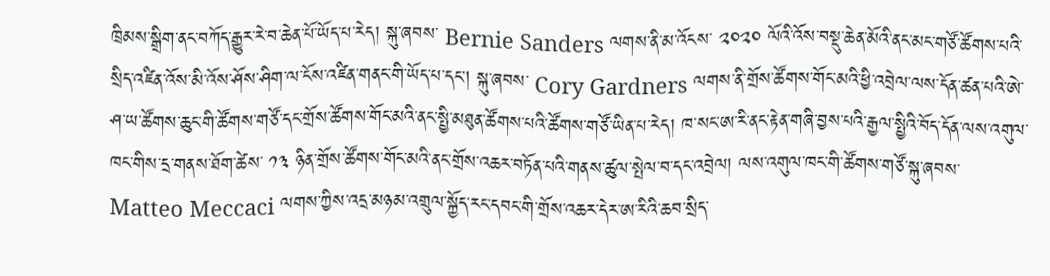ཁྲིམས་སྒྲིག་ནང་བཀོད་རྒྱུར་རེ་བ་ཆེན་པོ་ཡོད་པ་རེད། སྐུ་ཞབས་ Bernie Sanders ལགས་ནི་མ་འོངས་ ༢༠༢༠ ལོའི་འོས་བསྡུ་ཆེན་མོའི་ནང་མང་གཙོ་ཚོགས་པའི་སྲིད་འཛིན་འོས་མི་འོས་ཤོས་ཤིག་ལ་ངོས་འཛིན་གནང་གི་ཡོད་པ་དང། སྐུ་ཞབས་ Cory Gardners ལགས་ནི་གྲོས་ཚོགས་གོང་མའི་ཕྱི་འབྲེལ་ལས་དོན་ཚན་པའི་ཨེ་ཤ་ཡ་ཚོགས་ཆུང་གི་ཚོགས་གཙོ་དང་གྲོས་ཚོགས་གོང་མའི་ནང་སྤྱི་མཐུན་ཚོགས་པའི་ཚོགས་གཙོ་ཡིན་པ་རེད། ཁ་སང་ཨ་རི་ནང་རྟེན་གཞི་བྱས་པའི་རྒྱལ་སྤྱིའི་བོད་དོན་ལས་འགུལ་ཁང་གིས་དྲ་གནས་ཐོག་ཚེས་ ༡༣ ཉིན་གྲོས་ཚོགས་གོང་མའི་ནང་གྲོས་འཆར་བཏོན་པའི་གནས་ཚུལ་སྤེལ་བ་དང་འབྲེལ། ལས་འགུལ་ཁང་གི་ཚོགས་གཙོ་སྐུ་ཞབས་ Matteo Meccaci ལགས་ཀྱིས་འདྲ་མཉམ་འགྲུལ་སྐྱོད་རང་དབང་གི་གྲོས་འཆར་དེར་ཨ་རིའི་ཆབ་སྲིད་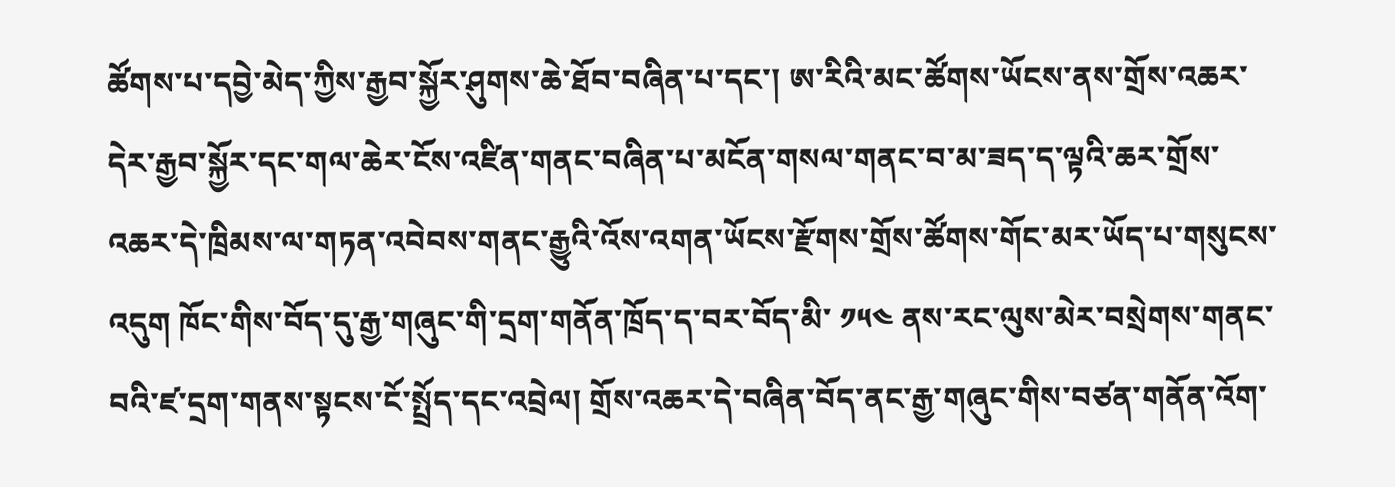ཚོགས་པ་དབྱེ་མེད་ཀྱིས་རྒྱབ་སྐྱོར་ཤུགས་ཆེ་ཐོབ་བཞིན་པ་དང་། ཨ་རིའི་མང་ཚོགས་ཡོངས་ནས་གྲོས་འཆར་དེར་རྒྱབ་སྐྱོར་དང་གལ་ཆེར་ངོས་འཛིན་གནང་བཞིན་པ་མངོན་གསལ་གནང་བ་མ་ཟད་ད་ལྟའི་ཆར་གྲོས་འཆར་དེ་ཁྲིམས་ལ་གཏན་འབེབས་གནང་རྒྱུའི་འོས་འགན་ཡོངས་རྫོགས་གྲོས་ཚོགས་གོང་མར་ཡོད་པ་གསུངས་འདུག ཁོང་གིས་བོད་དུ་རྒྱ་གཞུང་གི་དྲག་གནོན་ཁྲོད་ད་བར་བོད་མི་ ༡༥༤ ནས་རང་ལུས་མེར་བསྲེགས་གནང་བའི་ཛ་དྲག་གནས་སྟངས་ངོ་སྤྲོད་དང་འབྲེལ། གྲོས་འཆར་དེ་བཞིན་བོད་ནང་རྒྱ་གཞུང་གིས་བཙན་གནོན་འོག་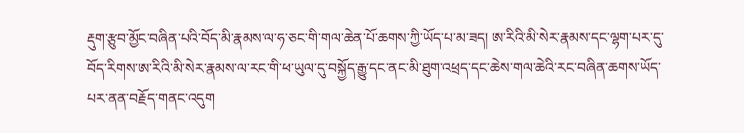རྡུག་རྩུབ་མྱོང་བཞིན་པའི་བོད་མི་རྣམས་ལ་ཧ་ཅང་གི་གལ་ཆེན་པོ་ཆགས་ཀྱི་ཡོད་པ་མ་ཟད། ཨ་རིའི་མི་སེར་རྣམས་དང་ལྷག་པར་དུ་བོད་རིགས་ཨ་རིའི་མི་སེར་རྣམས་ལ་རང་གི་ཕ་ཡུལ་དུ་བསྐྱོད་རྒྱུ་དང་ནང་མི་ཐུག་འཕྲད་དང་ཆེས་གལ་ཆེའི་རང་བཞིན་ཆགས་ཡོད་པར་ནན་བརྗོད་གནང་འདུག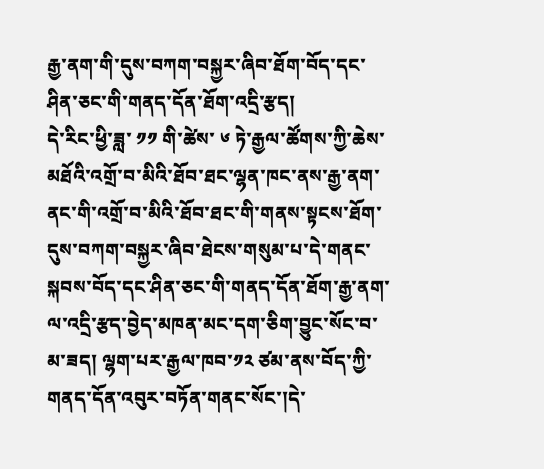རྒྱ་ནག་གི་དུས་བཀག་བསྐྱར་ཞིབ་ཐོག་བོད་དང་ཤིན་ཅང་གི་གནད་དོན་ཐོག་འདྲི་རྩད།
དེ་རིང་ཕྱི་ཟླ་ ༡༡ གི་ཚེས་ ༦ ཏེ་རྒྱལ་ཚོགས་ཀྱི་ཆེས་མཐོའི་འགྲོ་བ་མིའི་ཐོབ་ཐང་ལྷན་ཁང་ནས་རྒྱ་ནག་ནང་གི་འགྲོ་བ་མིའི་ཐོབ་ཐང་གི་གནས་སྟངས་ཐོག་དུས་བཀག་བསྐྱར་ཞིབ་ཐེངས་གསུམ་པ་དེ་གནང་སྐབས་བོད་དང་ཤིན་ཅང་གི་གནད་དོན་ཐོག་རྒྱ་ནག་ལ་འདྲི་རྩད་བྱེད་མཁན་མང་དག་ཅིག་བྱུང་སོང་བ་མ་ཟད། ལྷག་པར་རྒྱལ་ཁབ་༡༢ ཙམ་ནས་བོད་ཀྱི་གནད་དོན་འབུར་བཏོན་གནང་སོང་།དེ་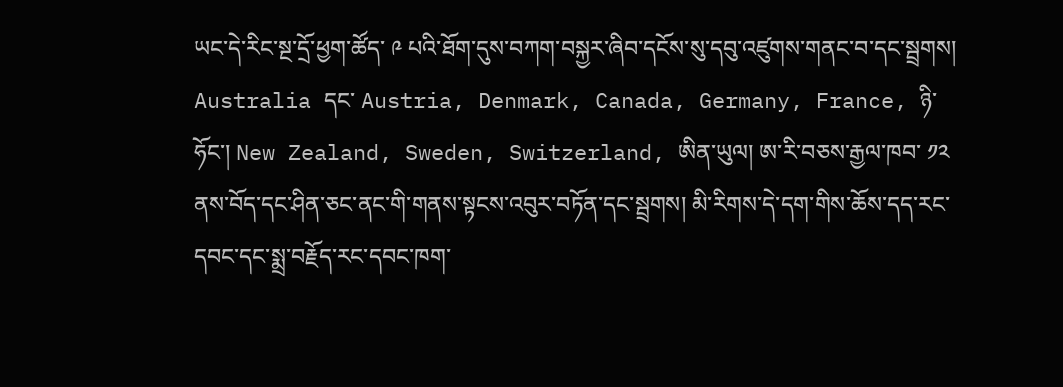ཡང་དེ་རིང་སྔ་དྲོ་ཕྱག་ཚོད་ ༩ པའི་ཐོག་དུས་བཀག་བསྐྱར་ཞིབ་དངོས་སུ་དབུ་འཛུགས་གནང་བ་དང་སྦྲགས། Australia དང་ Austria, Denmark, Canada, Germany, France, ཉི་ཧོང་། New Zealand, Sweden, Switzerland, ཨིན་ཡུལ། ཨ་རི་བཅས་རྒྱལ་ཁབ་ ༡༢ ནས་བོད་དང་ཤིན་ཅང་ནང་གི་གནས་སྟངས་འབུར་བཏོན་དང་སྦྲགས། མི་རིགས་དེ་དག་གིས་ཆོས་དད་རང་དབང་དང་སྨྲ་བརྗོད་རང་དབང་ཁག་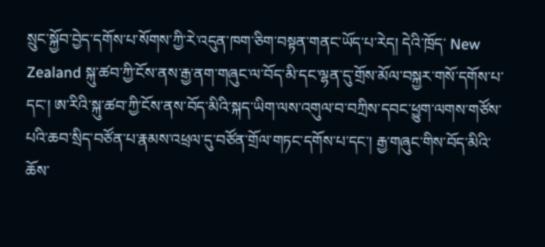སྲུང་སྐྱོབ་བྱེད་དགོས་པ་སོགས་ཀྱི་རེ་འདུན་ཁག་ཅིག་བསྟན་གནང་ཡོད་པ་རེད། དེའི་ཁྲོད་ New Zealand སྐུ་ཚབ་ཀྱི་ངོས་ནས་རྒྱ་ནག་གཞུང་ལ་བོད་མི་དང་ལྷན་དུ་གྲོས་མོལ་བསྐྱར་གསོ་དགོས་པ་དང་། ཨ་རིའི་སྐུ་ཚབ་ཀྱི་ངོས་ནས་བོད་མིའི་སྐད་ཡིག་ལས་འགུལ་བ་བཀྲིས་དབང་ཕྱུག་ལགས་གཙོས་པའི་ཆབ་སྲིད་བཙོན་པ་རྣམས་འཕྲལ་དུ་བཙོན་གྲོལ་གཏང་དགོས་པ་དང་། རྒྱ་གཞུང་གིས་བོད་མིའི་ཆོས་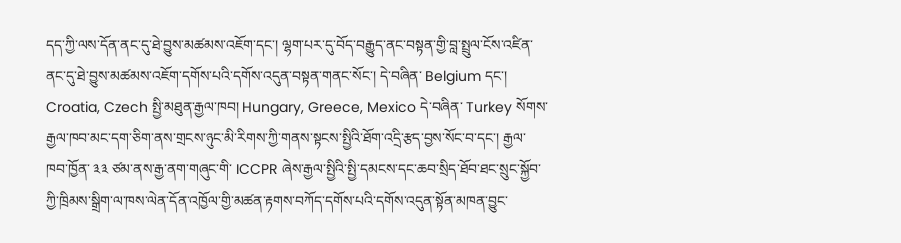དད་ཀྱི་ལས་དོན་ནང་དུ་ཐེ་བྱུས་མཚམས་འཇོག་དང་། ལྷག་པར་དུ་བོད་བརྒྱུད་ནང་བསྟན་གྱི་བླ་སྤྲུལ་ངོས་འཛིན་ནང་དུ་ཐེ་བྱུས་མཚམས་འཇོག་དགོས་པའི་དགོས་འདུན་བསྟན་གནང་སོང་། དེ་བཞིན་ Belgium དང་། Croatia, Czech སྤྱི་མཐུན་རྒྱལ་ཁབ། Hungary, Greece, Mexico དེ་བཞིན་ Turkey སོགས་རྒྱལ་ཁབ་མང་དག་ཅིག་ནས་གྲངས་ཉུང་མི་རིགས་ཀྱི་གནས་སྟངས་སྤྱིའི་ཐོག་འདྲི་རྩད་བྱས་སོང་བ་དང་། རྒྱལ་ཁབ་ཁྱོན་ ༣༣ ཙམ་ནས་རྒྱ་ནག་གཞུང་གི་ ICCPR ཞེས་རྒྱལ་སྤྱིའི་སྤྱི་དམངས་དང་ཆབ་སྲིད་ཐོབ་ཐང་སྲུང་སྐྱོབ་ཀྱི་ཁྲིམས་སྒྲིག་ལ་ཁས་ལེན་དོན་འཁྱོལ་གྱི་མཚན་རྟགས་བཀོད་དགོས་པའི་དགོས་འདུན་སྟོན་མཁན་བྱུང་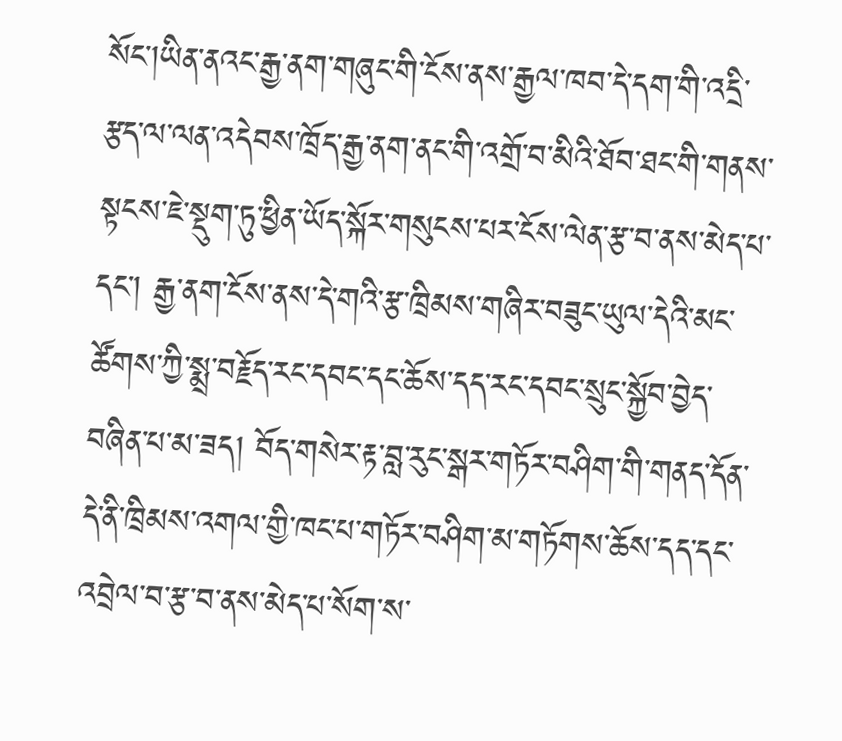སོང་།ཡིན་ནའང་རྒྱ་ནག་གཞུང་གི་ངོས་ནས་རྒྱལ་ཁབ་དེ་དག་གི་འདྲི་རྩད་ལ་ལན་འདེབས་ཁྲོད་རྒྱ་ནག་ནང་གི་འགྲོ་བ་མིའི་ཐོབ་ཐང་གི་གནས་སྟངས་ཇེ་སྡུག་ཏུ་ཕྱིན་ཡོད་སྐོར་གསུངས་པར་ངོས་ལེན་རྩ་བ་ནས་མེད་པ་དང་། རྒྱ་ནག་ངོས་ནས་དེ་གའི་རྩ་ཁྲིམས་གཞིར་བཟུང་ཡུལ་དེའི་མང་ཚོགས་ཀྱི་སྨྲ་བརྗོད་རང་དབང་དང་ཆོས་དད་རང་དབང་སྲུང་སྐྱོབ་བྱེད་བཞིན་པ་མ་ཟད། བོད་གསེར་རྟ་བླ་རུང་སྒར་གཏོར་བཤིག་གི་གནད་དོན་དེ་ནི་ཁྲིམས་འགལ་གྱི་ཁང་པ་གཏོར་བཤིག་མ་གཏོགས་ཆོས་དད་དང་འབྲེལ་བ་རྩ་བ་ནས་མེད་པ་སོག་ས་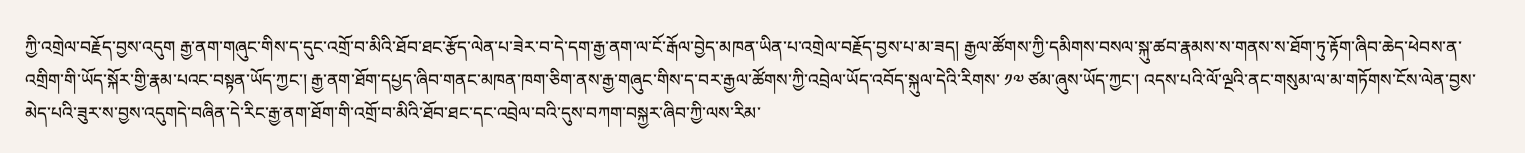ཀྱི་འགྲེལ་བརྗོད་བྱས་འདུག རྒྱ་ནག་གཞུང་གིས་ད་དུང་འགྲོ་བ་མིའི་ཐོབ་ཐང་རྩོད་ལེན་པ་ཟེར་བ་དེ་དག་རྒྱ་ནག་ལ་ངོ་རྒོལ་བྱེད་མཁན་ཡིན་པ་འགྲེལ་བརྗོད་བྱས་པ་མ་ཟད། རྒྱལ་ཚོགས་ཀྱི་དམིགས་བསལ་སྐུ་ཚབ་རྣམས་ས་གནས་ས་ཐོག་ཏུ་རྟོག་ཞིབ་ཆེད་ཕེབས་ན་འགྲིག་གི་ཡོད་སྐོར་གྱི་རྣམ་པའང་བསྟན་ཡོད་ཀྱང་། རྒྱ་ནག་ཐོག་དཔྱད་ཞིབ་གནང་མཁན་ཁག་ཅིག་ནས་རྒྱ་གཞུང་གིས་ད་བར་རྒྱལ་ཚོགས་ཀྱི་འབྲེལ་ཡོད་འབོད་སྐུལ་དེའི་རིགས་ ༡༧ ཙམ་ཞུས་ཡོད་ཀྱང་། འདས་པའི་ལོ་ལྔའི་ནང་གསུམ་ལ་མ་གཏོགས་ངོས་ལེན་བྱས་མེད་པའི་ཟུར་ས་བྱས་འདུགདེ་བཞིན་དེ་རིང་རྒྱ་ནག་ཐོག་གི་འགྲོ་བ་མིའི་ཐོབ་ཐང་དང་འབྲེལ་བའི་དུས་བཀག་བསྐྱར་ཞིབ་ཀྱི་ལས་རིམ་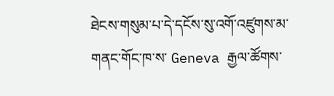ཐེངས་གསུམ་པ་དེ་དངོས་སུ་འགོ་འཛུགས་མ་གནང་གོང་ཁ་ས་ Geneva རྒྱལ་ཚོགས་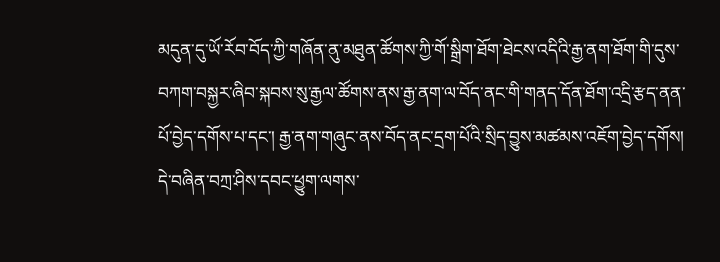མདུན་དུ་ཡོ་རོབ་བོད་ཀྱི་གཞོན་ནུ་མཐུན་ཚོགས་ཀྱི་གོ་སྒྲིག་ཐོག་ཐེངས་འདིའི་རྒྱ་ནག་ཐོག་གི་དུས་བཀག་བསྐྱར་ཞིབ་སྐབས་སུ་རྒྱལ་ཚོགས་ནས་རྒྱ་ནག་ལ་བོད་ནང་གི་གནད་དོན་ཐོག་འདྲི་རྩད་ནན་པོ་བྱེད་དགོས་པ་དང་། རྒྱ་ནག་གཞུང་ནས་བོད་ནང་དྲག་པོའི་སྲིད་བྱུས་མཚམས་འཇོག་བྱེད་དགོས། དེ་བཞིན་བཀྲ་ཤིས་དབང་ཕྱུག་ལགས་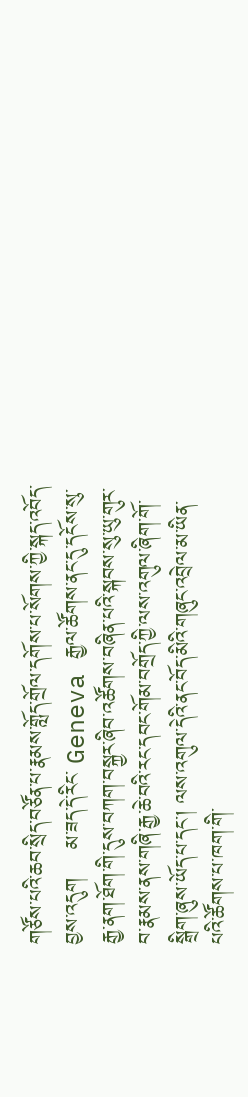གཙོས་པའི་ཆབ་སྲིད་བཙོན་པ་རྣམས་གློད་གྲོལ་དགོས་པ་སོགས་ཀྱི་སྐད་འབོད་བྱས་འདུག    མ་ཟད་དེ་རིང་ Geneva རྒྱལ་ཚོགས་ནང་དུ་དངོས་སུ་རྒྱ་ནག་ཐོག་གི་དུས་བཀག་བསྐྱར་ཞིབ་འཚོགས་བཞིན་པའི་སྐབས་སུ་ཡུ་གུར་བ་རྣམས་ནས་གཞི་རྒྱ་ཆེ་བའི་རང་དབང་གོམ་བགྲོད་ཀྱི་ལས་འགུལ་ཞིག་གོ་སྒྲིག་ཞུས་ཡོད་པ་དང་། ལས་འགུལ་དེའི་ནང་བོད་མིའི་གཞུང་འབྲེལ་མ་ཡིན་པའི་ཚོགས་པ་ཁག་གི་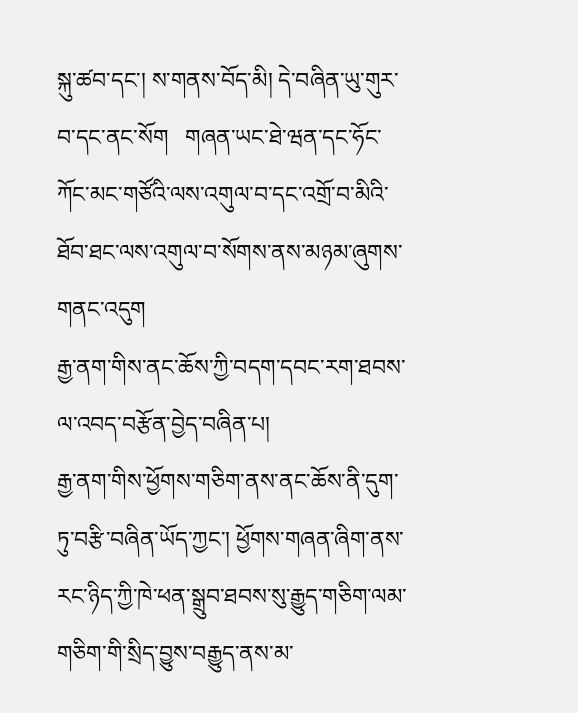སྐུ་ཚབ་དང་། ས་གནས་བོད་མི། དེ་བཞིན་ཡུ་གུར་བ་དང་ནང་སོག   གཞན་ཡང་ཐེ་ཝན་དང་ཧོང་ཀོང་མང་གཙོའི་ལས་འགུལ་བ་དང་འགྲོ་བ་མིའི་ཐོབ་ཐང་ལས་འགུལ་བ་སོགས་ནས་མཉམ་ཞུགས་གནང་འདུག
རྒྱ་ནག་གིས་ནང་ཆོས་ཀྱི་བདག་དབང་རག་ཐབས་ལ་འབད་བརྩོན་བྱེད་བཞིན་པ།
རྒྱ་ནག་གིས་ཕྱོགས་གཅིག་ནས་ནང་ཆོས་ནི་དུག་ཏུ་བརྩི་བཞིན་ཡོད་ཀྱང་། ཕྱོགས་གཞན་ཞིག་ནས་རང་ཉིད་ཀྱི་ཁེ་ཕན་སྒྲུབ་ཐབས་སུ་རྒྱུད་གཅིག་ལམ་གཅིག་གི་སྲིད་བྱུས་བརྒྱུད་ནས་མ་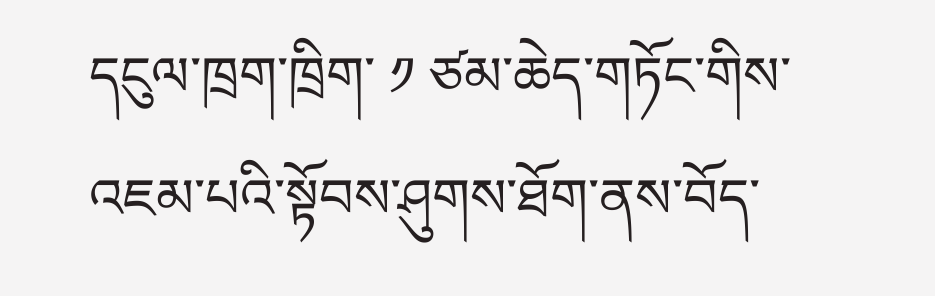དངུལ་ཁྲག་ཁྲིག་ ༡ ཙམ་ཆེད་གཏོང་གིས་འཇམ་པའི་སྟོབས་ཤུགས་ཐོག་ནས་བོད་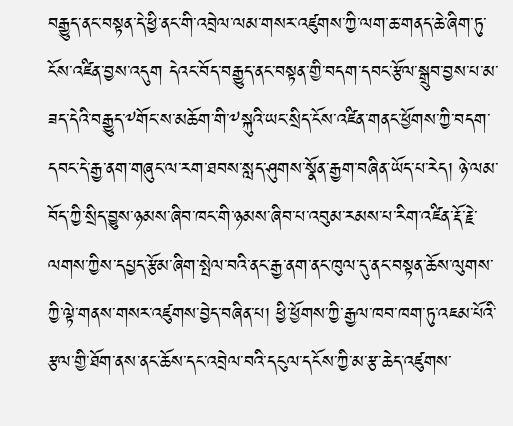བརྒྱུད་ནང་བསྟན་དེ་ཕྱི་ནང་གི་འབྲེལ་ལམ་གསར་འཛུགས་ཀྱི་ལག་ཆ་གནད་ཆེ་ཞིག་ཏུ་ངོས་འཛིན་བྱས་འདུག དེའང་བོད་བརྒྱུད་ནང་བསྟན་གྱི་བདག་དབང་རྩོལ་སྒྲུབ་བྱས་པ་མ་ཟད་དེའི་བརྒྱུད་༸གོང་ས་མཆོག་གི་༸སྐུའི་ཡང་སྲིད་ངོས་འཛིན་གནང་ཕྱོགས་ཀྱི་བདག་དབང་དེ་རྒྱ་ནག་གཞུང་ལ་རག་ཐབས་སླད་ཤུགས་སྣོན་རྒྱག་བཞིན་ཡོད་པ་རེད། ཉེ་ལམ་བོད་ཀྱི་སྲིད་བྱུས་ཉམས་ཞིབ་ཁང་གི་ཉམས་ཞིབ་པ་འབུམ་རམས་པ་རིག་འཛིན་རྡོ་རྗེ་ལགས་ཀྱིས་དཔྱད་རྩོམ་ཞིག་སྤེལ་བའི་ནང་རྒྱ་ནག་ནང་ཁུལ་དུ་ནང་བསྟན་ཆོས་ལུགས་ཀྱི་ལྟེ་གནས་གསར་འཛུགས་བྱེད་བཞིན་པ། ཕྱི་ཕྱོགས་ཀྱི་རྒྱལ་ཁབ་ཁག་ཏུ་འཇམ་པོའི་རྩལ་གྱི་ཐོག་ནས་ནང་ཆོས་དང་འབྲེལ་བའི་དངུལ་དངོས་ཀྱི་མ་རྩ་ཆེད་འཛུགས་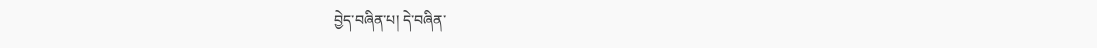བྱེད་བཞིན་པ། དེ་བཞིན་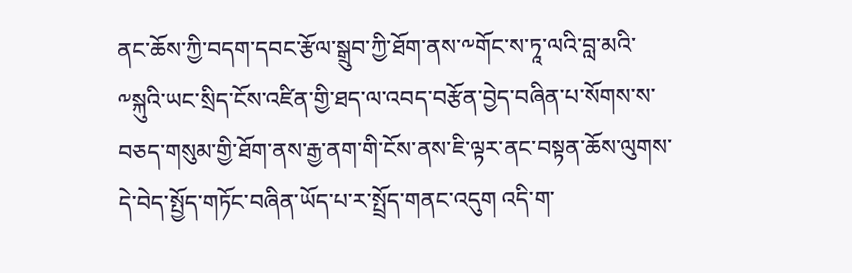ནང་ཆོས་ཀྱི་བདག་དབང་རྩོལ་སྒྲུབ་ཀྱི་ཐོག་ནས་༸གོང་ས་ཏཱ་ལའི་བླ་མའི་༸སྐུའི་ཡང་སྲིད་ངོས་འཛིན་གྱི་ཐད་ལ་འབད་བརྩོན་བྱེད་བཞིན་པ་སོགས་ས་བཅད་གསུམ་གྱི་ཐོག་ནས་རྒྱ་ནག་གི་ངོས་ནས་ཇི་ལྟར་ནང་བསྟན་ཆོས་ལུགས་དེ་བེད་སྤྱོད་གཏོང་བཞིན་ཡོད་པ་ར་སྤྲོད་གནང་འདུག འདི་ག་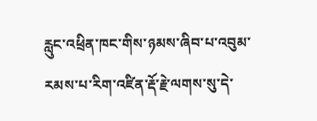རླུང་འཕྲིན་ཁང་གིས་ཉམས་ཞིབ་པ་འབུམ་རམས་པ་རིག་འཛིན་རྡོ་རྗེ་ལགས་སུ་དེ་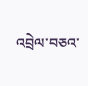འབྲེལ་བཅའ་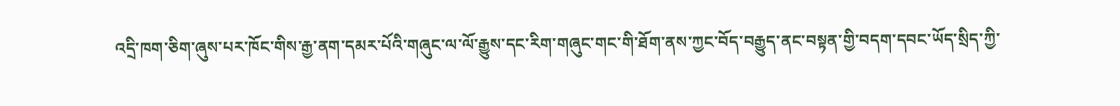འདྲི་ཁག་ཅིག་ཞུས་པར་ཁོང་གིས་རྒྱ་ནག་དམར་པོའི་གཞུང་ལ་ལོ་རྒྱུས་དང་རིག་གཞུང་གང་གི་ཐོག་ནས་ཀྱང་བོད་བརྒྱུད་ནང་བསྟན་གྱི་བདག་དབང་ཡོད་སྲིད་ཀྱི་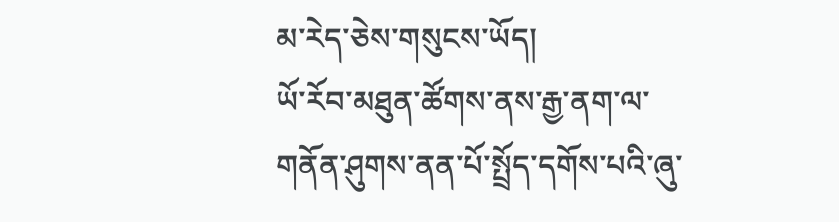མ་རེད་ཅེས་གསུངས་ཡོད།
ཡོ་རོབ་མཐུན་ཚོགས་ནས་རྒྱ་ནག་ལ་གནོན་ཤུགས་ནན་པོ་སྤྲོད་དགོས་པའི་ཞུ་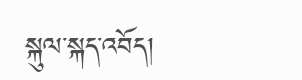སྐུལ་སྐད་འབོད།